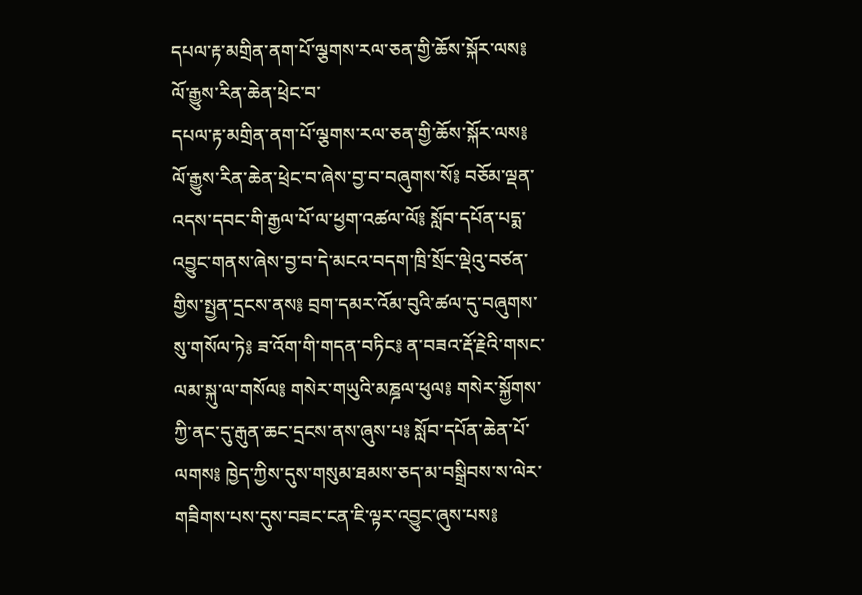དཔལ་རྟ་མགྲིན་ནག་པོ་ལྕགས་རལ་ཅན་གྱི་ཆོས་སྐོར་ལས༔ ལོ་རྒྱུས་རིན་ཆེན་ཕྲེང་བ་
དཔལ་རྟ་མགྲིན་ནག་པོ་ལྕགས་རལ་ཅན་གྱི་ཆོས་སྐོར་ལས༔ ལོ་རྒྱུས་རིན་ཆེན་ཕྲེང་བ་ཞེས་བྱ་བ་བཞུགས་སོ༔ བཅོམ་ལྡན་འདས་དབང་གི་རྒྱལ་པོ་ལ་ཕྱག་འཚལ་ལོ༔ སློབ་དཔོན་པདྨ་འབྱུང་གནས་ཞེས་བྱ་བ་དེ་མངའ་བདག་ཁྲི་སྲོང་ལྡེའུ་བཙན་གྱིས་སྤྱན་དྲངས་ནས༔ བྲག་དམར་འོམ་བུའི་ཚལ་དུ་བཞུགས་སུ་གསོལ་ཏེ༔ ཟ་འོག་གི་གདན་བཏིང༔ ན་བཟའ་རྡོ་རྗེའི་གསང་ལམ་སྐུ་ལ་གསོལ༔ གསེར་གཡུའི་མཎྜལ་ཕུལ༔ གསེར་སྐྱོགས་ཀྱི་ནང་དུ་རྒུན་ཆང་དྲངས་ནས་ཞུས་པ༔ སློབ་དཔོན་ཆེན་པོ་ལགས༔ ཁྱེད་ཀྱིས་དུས་གསུམ་ཐམས་ཅད་མ་བསྒྲིབས་ས་ལེར་གཟིགས་པས་དུས་བཟང་ངན་ཇི་ལྟར་འབྱུང་ཞུས་པས༔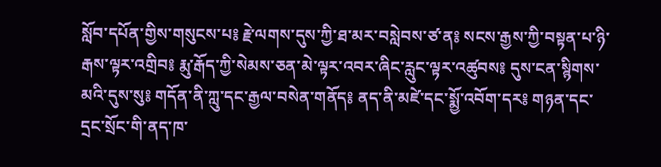སློབ་དཔོན་གྱིས་གསུངས་པ༔ རྗེ་ལགས་དུས་ཀྱི་ཐ་མར་བསླེབས་ཙ་ན༔ སངས་རྒྱས་ཀྱི་བསྟན་པ་ཉི་རྒས་ལྟར་འགྲིབ༔ རྨུ་རྒོད་ཀྱི་སེམས་ཅན་མེ་ལྟར་འབར་ཞིང་རླུང་ལྟར་འཚུབས༔ དུས་ངན་སྙིགས་མའི་དུས་སུ༔ གདོན་ནི་ཀླུ་དང་རྒྱལ་བསེན་གནོད༔ ནད་ནི་མཛེ་དང་སྨྱོ་འབོག་དར༔ གཉན་དང་དྲང་སྲོང་གི་ནད་ཁ་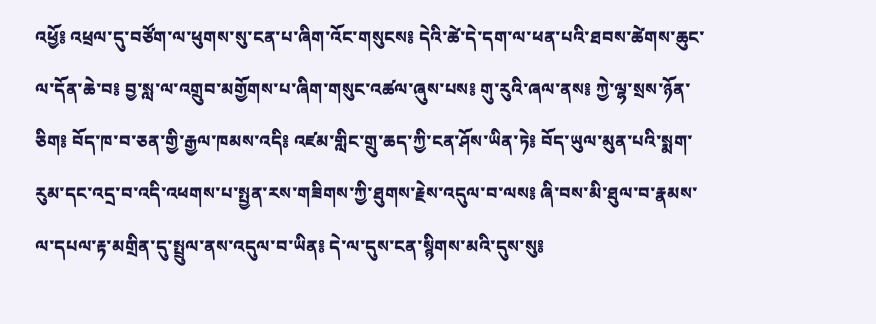འཕྱོ༔ འཕྲལ་དུ་བཙོག་ལ་ཕུགས་སུ་ངན་པ་ཞིག་འོང་གསུངས༔ དེའི་ཚེ་དེ་དག་ལ་ཕན་པའི་ཐབས་ཚེགས་ཆུང་ལ་དོན་ཆེ་བ༔ བྱ་སླ་ལ་འགྲུབ་མགྱོགས་པ་ཞིག་གསུང་འཚལ་ཞུས་པས༔ གུ་རུའི་ཞལ་ནས༔ ཀྱེ་ལྷ་སྲས་ཉོན་ཅིག༔ བོད་ཁ་བ་ཅན་གྱི་རྒྱལ་ཁམས་འདི༔ འཛམ་གླིང་གྲུ་ཆད་ཀྱི་ངན་ཤོས་ཡིན་ཏེ༔ བོད་ཡུལ་མུན་པའི་སྨག་རུམ་དང་འདྲ་བ་འདི་འཕགས་པ་སྤྱན་རས་གཟིགས་ཀྱི་ཐུགས་རྗེས་འདུལ་བ་ལས༔ ཞི་བས་མི་ཐུལ་བ་རྣམས་ལ་དཔལ་རྟ་མགྲིན་དུ་སྤྲུལ་ནས་འདུལ་བ་ཡིན༔ དེ་ལ་དུས་ངན་སྙིགས་མའི་དུས་སུ༔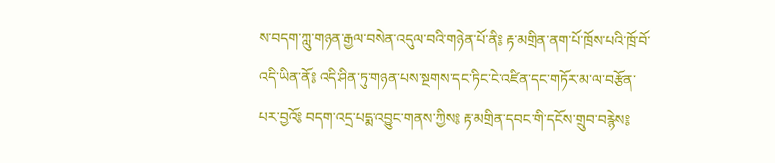ས་བདག་ཀླུ་གཉན་རྒྱལ་བསེན་འདུལ་བའི་གཉེན་པོ་ནི༔ རྟ་མགྲིན་ནག་པོ་ཁྲོས་པའི་ཁྲོ་བོ་འདི་ཡིན་ནོ༔ འདི་ཤིན་ཏུ་གཉན་པས་སྔགས་དང་ཏིང་ངེ་འཛིན་དང་གཏོར་མ་ལ་བརྩོན་པར་བྱའོ༔ བདག་འདྲ་པདྨ་འབྱུང་གནས་ཀྱིས༔ རྟ་མགྲིན་དབང་གི་དངོས་གྲུབ་བརྙེས༔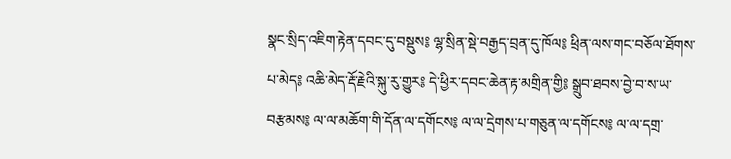སྣང་སྲིད་འཇིག་རྟེན་དབང་དུ་བསྡུས༔ ལྷ་སྲིན་སྡེ་བརྒྱད་བྲན་དུ་ཁོལ༔ ཕྲིན་ལས་གང་བཅོལ་ཐོགས་པ་མེད༔ འཆི་མེད་རྡོ་རྗེའི་སྐུ་རུ་གྱུར༔ དེ་ཕྱིར་དབང་ཆེན་རྟ་མགྲིན་གྱི༔ སྒྲུབ་ཐབས་བྱེ་བ་ས་ཡ་བརྩམས༔ ལ་ལ་མཆོག་གི་དོན་ལ་དགོངས༔ ལ་ལ་དྲེགས་པ་གཅུན་ལ་དགོངས༔ ལ་ལ་དགྲ་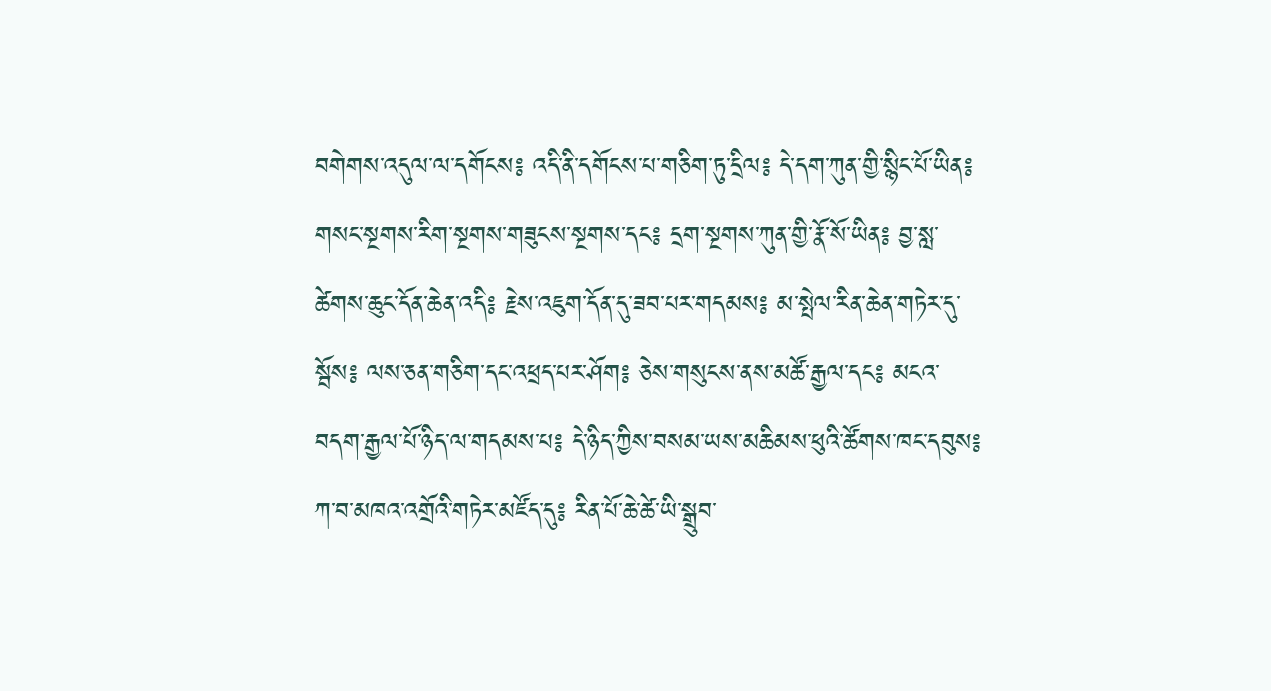བགེགས་འདུལ་ལ་དགོངས༔ འདི་ནི་དགོངས་པ་གཅིག་ཏུ་དྲིལ༔ དེ་དག་ཀུན་གྱི་སྙིང་པོ་ཡིན༔ གསང་སྔགས་རིག་སྔགས་གཟུངས་སྔགས་དང༔ དྲག་སྔགས་ཀུན་གྱི་རྣོ་སོ་ཡིན༔ བྱ་སླ་ཚེགས་ཆུང་དོན་ཆེན་འདི༔ རྗེས་འཇུག་དོན་དུ་ཟབ་པར་གདམས༔ མ་སྤེལ་རིན་ཆེན་གཏེར་དུ་སྦོས༔ ལས་ཅན་གཅིག་དང་འཕྲད་པར་ཤོག༔ ཅེས་གསུངས་ནས་མཚོ་རྒྱལ་དང༔ མངའ་བདག་རྒྱལ་པོ་ཉིད་ལ་གདམས་པ༔ དེ་ཉིད་ཀྱིས་བསམ་ཡས་མཆིམས་ཕུའི་ཚོགས་ཁང་དབུས༔ ཀ་བ་མཁའ་འགྲོའི་གཏེར་མཛོད་དུ༔ རིན་པོ་ཆེ་ཚེ་ཡི་སྒྲུབ་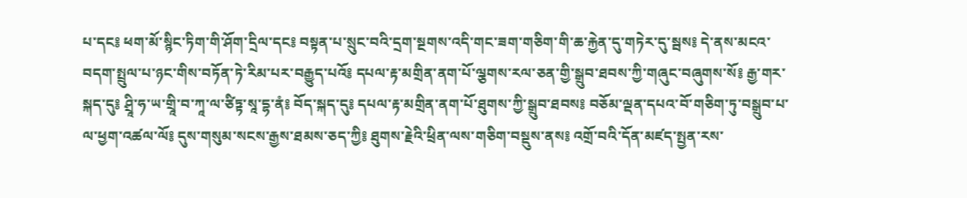པ་དང༔ ཕག་མོ་སྙིང་ཏིག་གི་ཤོག་དྲིལ་དང༔ བསྟན་པ་སྲུང་བའི་དྲག་སྔགས་འདི་གང་ཟག་གཅིག་གི་ཆ་རྐྱེན་དུ་གཏེར་དུ་སྦས༔ དེ་ནས་མངའ་བདག་སྤྲུལ་པ་ཉང་གིས་བཏོན་ཏེ་རིམ་པར་བརྒྱུད་པའོ༔ དཔལ་རྟ་མགྲིན་ནག་པོ་ལྕགས་རལ་ཅན་གྱི་སྒྲུབ་ཐབས་ཀྱི་གཞུང་བཞུགས་སོ༔ རྒྱ་གར་སྐད་དུ༔ ཤྲཱི་ཧ་ཡ་གྲཱི་བ་ཀཱ་ལ་ཙིཏྟ་སཱ་དྷ་ནཾ༔ བོད་སྐད་དུ༔ དཔལ་རྟ་མགྲིན་ནག་པོ་ཐུགས་ཀྱི་སྒྲུབ་ཐབས༔ བཅོམ་ལྡན་དཔའ་བོ་གཅིག་ཏུ་བསྒྲུབ་པ་ལ་ཕྱག་འཚལ་ལོ༔ དུས་གསུམ་སངས་རྒྱས་ཐམས་ཅད་ཀྱི༔ ཐུགས་རྗེའི་ཕྲིན་ལས་གཅིག་བསྡུས་ནས༔ འགྲོ་བའི་དོན་མཛད་སྤྱན་རས་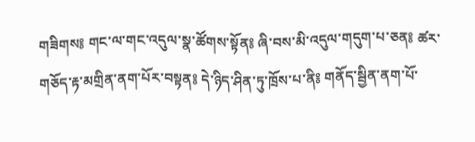གཟིགས༔ གང་ལ་གང་འདུལ་སྣ་ཚོགས་སྟོན༔ ཞི་བས་མི་འདུལ་གདུག་པ་ཅན༔ ཚར་གཅོད་རྟ་མགྲིན་ནག་པོར་བསྟན༔ དེ་ཉིད་ཤིན་ཏུ་ཁྲོས་པ་ནི༔ གནོད་སྦྱིན་ནག་པོ་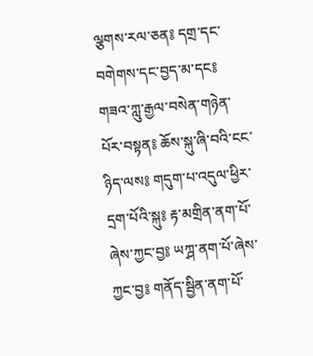ལྕགས་རལ་ཅན༔ དགྲ་དང་བགེགས་དང་བྱད་མ་དང༔ གཟའ་ཀླུ་རྒྱལ་བསེན་གཉེན་པོར་བསྟན༔ ཆོས་སྐུ་ཞི་བའི་ངང་ཉིད་ལས༔ གདུག་པ་འདུལ་ཕྱིར་དྲག་པོའི་སྐུ༔ རྟ་མགྲིན་ནག་པོ་ཞེས་ཀྱང་བྱ༔ ཡཀྴ་ནག་པོ་ཞེས་ཀྱང་བྱ༔ གནོད་སྦྱིན་ནག་པོ་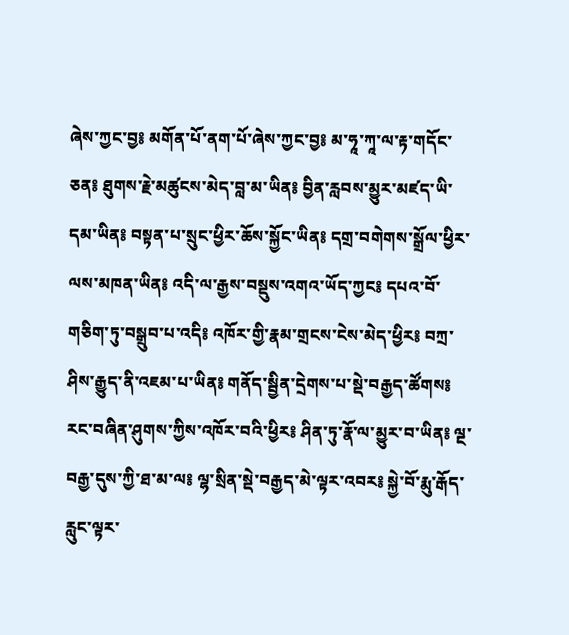ཞེས་ཀྱང་བྱ༔ མགོན་པོ་ནག་པོ་ཞེས་ཀྱང་བྱ༔ མ་ཧཱ་ཀཱ་ལ་རྟ་གདོང་ཅན༔ ཐུགས་རྗེ་མཚུངས་མེད་བླ་མ་ཡིན༔ བྱིན་རླབས་མྱུར་མཛད་ཡི་དམ་ཡིན༔ བསྟན་པ་སྲུང་ཕྱིར་ཆོས་སྐྱོང་ཡིན༔ དགྲ་བགེགས་སྒྲོལ་ཕྱིར་ལས་མཁན་ཡིན༔ འདི་ལ་རྒྱས་བསྡུས་འགའ་ཡོད་ཀྱང༔ དཔའ་བོ་གཅིག་ཏུ་བསྒྲུབ་པ་འདི༔ འཁོར་གྱི་རྣམ་གྲངས་ངེས་མེད་ཕྱིར༔ བཀྲ་ཤིས་རྒྱུད་ནི་འཇམ་པ་ཡིན༔ གནོད་སྦྱིན་དྲེགས་པ་སྡེ་བརྒྱད་ཚོགས༔ རང་བཞིན་ཤུགས་ཀྱིས་འཁོར་བའི་ཕྱིར༔ ཤིན་ཏུ་རྣོ་ལ་མྱུར་བ་ཡིན༔ ལྔ་བརྒྱ་དུས་ཀྱི་ཐ་མ་ལ༔ ལྷ་སྲིན་སྡེ་བརྒྱད་མེ་ལྟར་འབར༔ སྐྱེ་བོ་རྨུ་རྒོད་རླུང་ལྟར་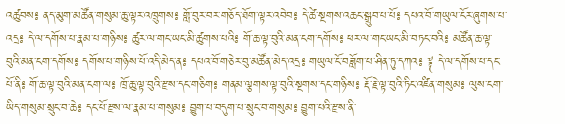འཚུབས༔ ནད་མུག་མཚོན་གསུམ་ཆུ་ལྟར་འཁྲུགས༔ གློ་བུར་བར་གཅོད་ཐོག་ལྟར་འབེབ༔ དེ་ཚེ་སྔགས་འཆང་སྒྲུབ་པ་པོ༔ དཔའ་བོ་གཡུལ་ངོར་ཞུགས་པ་འདྲ༔ དེ་ལ་དགོས་པ་རྣམ་པ་གཉིས༔ ཚུར་ལ་གང་ཡང་མི་ཚུགས་པའི༔ གོ་ཆ་ལྟ་བུའི་མན་ངག་དགོས༔ ཕར་ལ་གང་ཡང་མི་བཏང་བའི༔ མཚོན་ཆ་ལྟ་བུའི་མན་ངག་དགོས༔ དགོས་པ་གཉིས་པོ་འདི་མེད་ན༔ དཔའ་བོ་གཅེར་བུ་མཚོན་མེད་འདྲ༔ གཡུལ་ངོ་བཟློག་པ་ཤིན་ཏུ་དཀའ༔ ༈ དེ་ལ་དགོས་པ་དང་པོ་ནི༔ གོ་ཆ་ལྟ་བུའི་མན་ངག་ལ༔ ཁྲོ་ཆུ་ལྟ་བུའི་རྫས་དང་གཅིག༔ གནམ་ལྕགས་ལྟ་བུའི་སྔགས་དང་གཉིས༔ རྡོ་རྗེ་ལྟ་བུའི་ཏིང་འཛིན་གསུམ༔ ལུས་ངག་ཡིད་གསུམ་སྲུང་བ་ཆེ༔ དང་པོ་རྫས་ལ་རྣམ་པ་གསུམ༔ བྱུག་པ་བདུག་པ་སྲུང་བ་གསུམ༔ བྱུག་པའི་རྫས་ནི་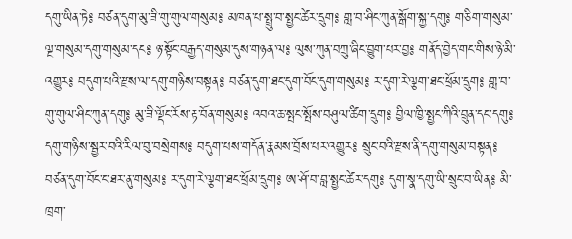དགུ་ཡིན་ཏེ༔ བཙན་དུག་མུ་ཟི་གུ་གུལ་གསུམ༔ མཁན་པ་སྤྲུ་བ་སྤྱང་ཚེར་དྲུག༔ གླ་བ་ཤིང་ཀུན་སྒོག་སྐྱ་དགུ༔ གཅིག་གསུམ་ལྔ་གསུམ་དགུ་གསུམ་དང༔ ཉ་སྟོང་བརྒྱད་གསུམ་དུས་གཉན་ལ༔ ལུས་ཀུན་བཀྲུ་ཞིང་བྱུག་པར་བྱ༔ གནོད་བྱེད་གང་གིས་ཉེ་མི་འགྱུར༔ བདུག་པའི་རྫས་ལ་དགུ་གཉིས་བསྟན༔ བཙན་དུག་ཐང་དུག་བོང་དུག་གསུམ༔ ར་དུག་རེ་ལྕག་ཐང་ཕྲོམ་དྲུག༔ གླ་བ་གུ་གུལ་ཤིང་ཀུན་དགུ༔ མུ་ཟི་ལྡོང་རོས་རྟ་བོན་གསུམ༔ འབའ་ཆ་སྤང་སྤོས་བཤུལ་ཚིག་དྲུག༔ བྱིལ་ཁྱི་སྤྱང་ཀིའི་བྲུན་དང་དགུ༔ དགུ་གཉིས་སྦྱར་བའི་རིལ་བུ་བསྲེགས༔ བདུག་པས་གདོན་རྣམས་བྲོས་པར་འགྱུར༔ སྲུང་བའི་རྫས་ནི་དགུ་གསུམ་བསྟན༔ བཙན་དུག་བོང་ང་ཐར་ནུ་གསུམ༔ ར་དུག་རེ་ལྕག་ཐང་ཕྲོམ་དྲུག༔ ཨ་ཤོ་བ་བླ་སྤྱང་ཚེར་དགུ༔ དུག་སྣ་དགུ་ཡི་སྲུང་བ་ཡིན༔ མི་ཁྲག་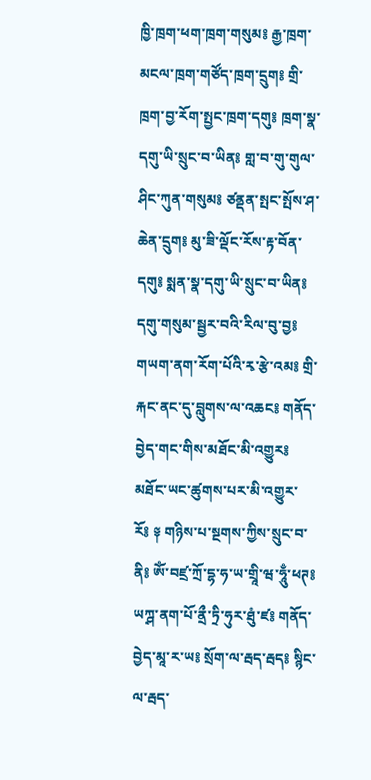ཁྱི་ཁྲག་ཕག་ཁྲག་གསུམ༔ རྒྱ་ཁྲག་མངལ་ཁྲག་གཙོད་ཁྲག་དྲུག༔ གྲི་ཁྲག་བྱ་རོག་སྤྱང་ཁྲག་དགུ༔ ཁྲག་སྣ་དགུ་ཡི་སྲུང་བ་ཡིན༔ གླ་བ་གུ་གུལ་ཤིང་ཀུན་གསུམ༔ ཙནྡན་སྤང་སྤོས་ཤ་ཆེན་དྲུག༔ མུ་ཟི་ལྡོང་རོས་རྟ་བོན་དགུ༔ སྨན་སྣ་དགུ་ཡི་སྲུང་བ་ཡིན༔ དགུ་གསུམ་སྦྱར་བའི་རིལ་བུ་བྱ༔ གཡག་ནག་རོག་པོའི་རྭ་རྩེ་འམ༔ གྲི་རྐང་ནང་དུ་བླུགས་ལ་འཆང༔ གནོད་བྱེད་གང་གིས་མཐོང་མི་འགྱུར༔ མཐོང་ཡང་ཚུགས་པར་མི་འགྱུར་རོ༔ ༈ གཉིས་པ་སྔགས་ཀྱིས་སྲུང་བ་ནི༔ ཨོཾ་བཛྲ་ཀྲོ་དྷ་ཧ་ཡ་གྲཱི་ཝ་ཧཱུྃ་ཕཊ༔ ཡཀྴ་ནག་པོ་ནྲྀ་ཏྲི་ཧུར་ཐུཾ་ཛ༔ གནོད་བྱེད་མཱ་ར་ཡ༔ སྲོག་ལ་རྦད་རྦད༔ སྙིང་ལ་རྦད་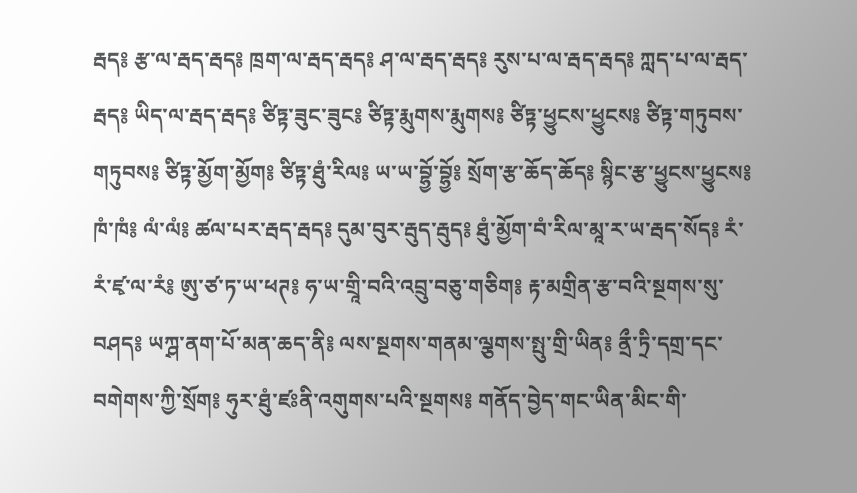རྦད༔ རྩ་ལ་རྦད་རྦད༔ ཁྲག་ལ་རྦད་རྦད༔ ཤ་ལ་རྦད་རྦད༔ རུས་པ་ལ་རྦད་རྦད༔ ཀླད་པ་ལ་རྦད་རྦད༔ ཡིད་ལ་རྦད་རྦད༔ ཙིཏྟ་ཟུང་ཟུང༔ ཙིཏྟ་རྨུགས་རྨུགས༔ ཙིཏྟ་ཕྱུངས་ཕྱུངས༔ ཙིཏྟ་གཏུབས་གཏུབས༔ ཙིཏྟ་མྱོག་མྱོག༔ ཙིཏྟ་ཐུཾ་རིལ༔ ཡ་ཡ་བྷྱོ་བྷྱོ༔ སྲོག་རྩ་ཆོད་ཆོད༔ སྙིང་རྩ་ཕྱུངས་ཕྱུངས༔ ཁཾ་ཁཾ༔ ལཾ་ལཾ༔ ཚལ་པར་རྦད་རྦད༔ དུམ་བུར་རྦུད་རྦུད༔ ཐུཾ་མྱོག་བཾ་རིལ་མཱ་ར་ཡ་རྦད་སོད༔ རཾ་རཾ་ཛྭ་ལ་རཾ༔ ཨུ་ཙ་ཏ་ཡ་ཕཊ༔ ཧ་ཡ་གྲཱི་བའི་འབྲུ་བཅུ་གཅིག༔ རྟ་མགྲིན་རྩ་བའི་སྔགས་སུ་བཤད༔ ཡཀྴ་ནག་པོ་མན་ཆད་ནི༔ ལས་སྔགས་གནམ་ལྕགས་སྤུ་གྲི་ཡིན༔ ནྲྀ་ཏྲི་དགྲ་དང་བགེགས་ཀྱི་སྲོག༔ ཧུར་ཐུཾ་ཛཿནི་འགུགས་པའི་སྔགས༔ གནོད་བྱེད་གང་ཡིན་མིང་གི་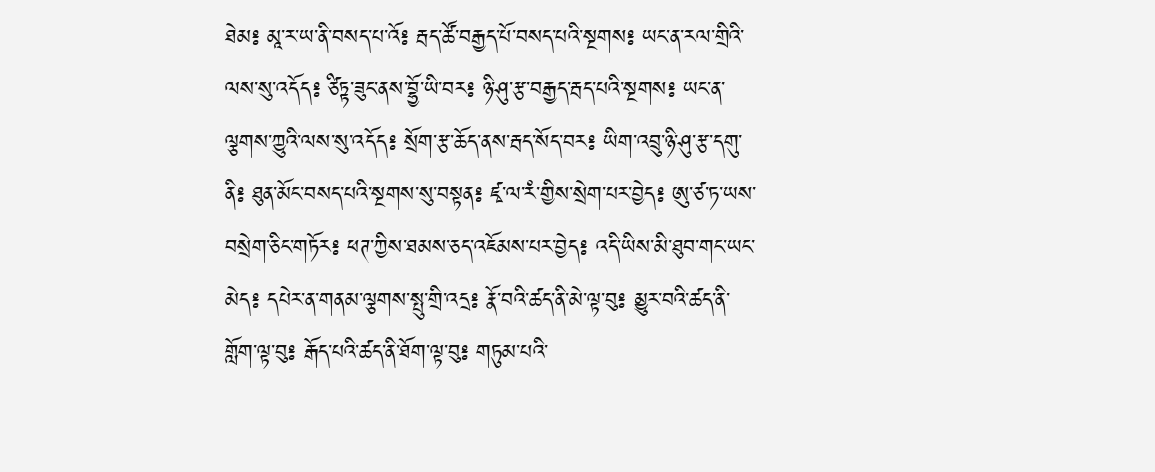ཐེམ༔ མཱ་ར་ཡ་ནི་བསད་པ་འོ༔ རྦད་ཚོ་བརྒྱད་པོ་བསད་པའི་སྔགས༔ ཡང་ན་རལ་གྲིའི་ལས་སུ་འདོད༔ ཙིཏྟ་ཟུང་ནས་བྷྱོ་ཡི་བར༔ ཉི་ཤུ་རྩ་བརྒྱད་རྦད་པའི་སྔགས༔ ཡང་ན་ལྕགས་ཀྱུའི་ལས་སུ་འདོད༔ སྲོག་རྩ་ཆོད་ནས་རྦད་སོད་བར༔ ཡིག་འབྲུ་ཉི་ཤུ་རྩ་དགུ་ནི༔ ཐུན་མོང་བསད་པའི་སྔགས་སུ་བསྟན༔ ཛྭ་ལ་རཾ་གྱིས་སྲེག་པར་བྱེད༔ ཨུ་ཙ་ཏ་ཡས་བསྲེག་ཅིང་གཏོར༔ ཕཊ་ཀྱིས་ཐམས་ཅད་འཇོམས་པར་བྱེད༔ འདི་ཡིས་མི་ཐུབ་གང་ཡང་མེད༔ དཔེར་ན་གནམ་ལྕགས་སྤུ་གྲི་འདྲ༔ རྣོ་བའི་ཚད་ནི་མེ་ལྟ་བུ༔ མྱུར་བའི་ཚད་ནི་གློག་ལྟ་བུ༔ རྒོད་པའི་ཚད་ནི་ཐོག་ལྟ་བུ༔ གཏུམ་པའི་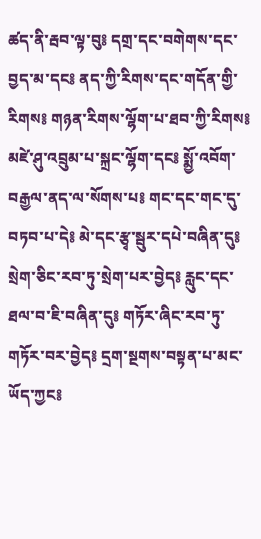ཚད་ནི་རྦབ་ལྟ་བུ༔ དགྲ་དང་བགེགས་དང་བྱད་མ་དང༔ ནད་ཀྱི་རིགས་དང་གདོན་གྱི་རིགས༔ གཉན་རིགས་ལྷོག་པ་ཐབ་ཀྱི་རིགས༔ མཛེ་ཤུ་འབྲུམ་པ་སྐྲང་ལྷོག་དང༔ སྨྱོ་འབོག་བརྒྱལ་ནད་ལ་སོགས་པ༔ གང་དང་གང་དུ་བཏབ་པ་དེ༔ མེ་དང་རྩྭ་སྦུར་དཔེ་བཞིན་དུ༔ སྲེག་ཅིང་རབ་ཏུ་སྲེག་པར་བྱེད༔ རླུང་དང་ཐལ་བ་ཇི་བཞིན་དུ༔ གཏོར་ཞིང་རབ་ཏུ་གཏོར་བར་བྱེད༔ དྲག་སྔགས་བསྟན་པ་མང་ཡོད་ཀྱང༔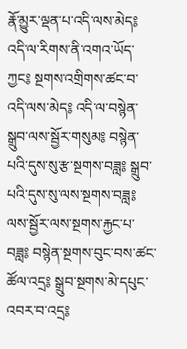རྣོ་མྱུར་ལྡན་པ་འདི་ལས་མེད༔ འདི་ལ་རིགས་ནི་འགའ་ཡོད་ཀྱང༔ སྔགས་འགྲིགས་ཚང་བ་འདི་ལས་མེད༔ འདི་ལ་བསྙེན་སྒྲུབ་ལས་སྦྱོར་གསུམ༔ བསྙེན་པའི་དུས་སུ་རྩ་སྔགས་བཟླ༔ སྒྲུབ་པའི་དུས་སུ་ལས་སྔགས་བཟླ༔ ལས་སྦྱོར་ལས་སྔགས་རྐྱང་པ་བཟླ༔ བསྙེན་སྔགས་བུང་བས་ཚང་ཚོལ་འདྲ༔ སྒྲུབ་སྔགས་མེ་དཔུང་འབར་བ་འདྲ༔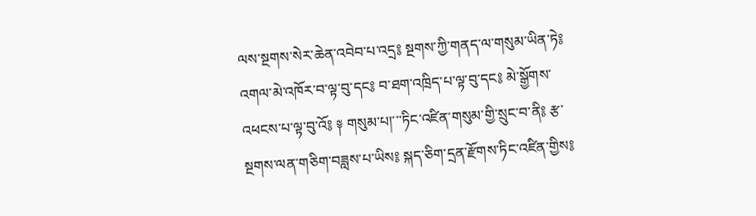ལས་སྔགས་སེར་ཆེན་འབེབ་པ་འདྲ༔ སྔགས་ཀྱི་གནད་ལ་གསུམ་ཡིན་ཏེ༔ འགལ་མེ་འཁོར་བ་ལྟ་བུ་དང༔ བ་ཐག་འཁྲིད་པ་ལྟ་བུ་དང༔ མེ་སྒྱོགས་འཕངས་པ་ལྟ་བུ་འོ༔ ༈ གསུམ་པ།་་་ཏིང་འཛིན་གསུམ་གྱི་སྲུང་བ་ནི༔ རྩ་སྔགས་ལན་གཅིག་བཟླས་པ་ཡིས༔ སྐད་ཅིག་དྲན་རྫོགས་ཏིང་འཛིན་གྱིས༔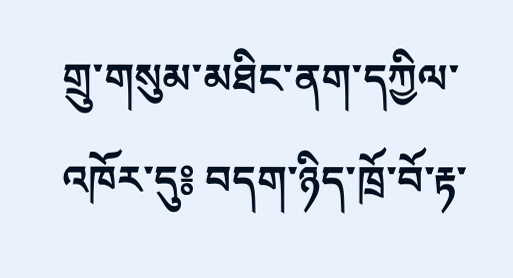གྲུ་གསུམ་མཐིང་ནག་དཀྱིལ་འཁོར་དུ༔ བདག་ཉིད་ཁྲོ་བོ་རྟ་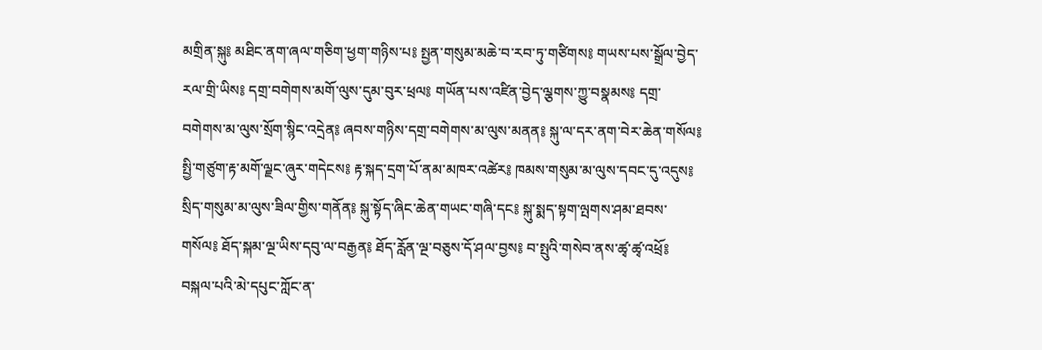མགྲིན་སྐུ༔ མཐིང་ནག་ཞལ་གཅིག་ཕྱག་གཉིས་པ༔ སྤྱན་གསུམ་མཆེ་བ་རབ་ཏུ་གཙིགས༔ གཡས་པས་སྒྲོལ་བྱེད་རལ་གྲི་ཡིས༔ དགྲ་བགེགས་མགོ་ལུས་དུམ་བུར་ཕྲལ༔ གཡོན་པས་འཛིན་བྱེད་ལྕགས་ཀྱུ་བསྣམས༔ དགྲ་བགེགས་མ་ལུས་སྲོག་སྙིང་འདྲེན༔ ཞབས་གཉིས་དགྲ་བགེགས་མ་ལུས་མནན༔ སྐུ་ལ་དར་ནག་བེར་ཆེན་གསོལ༔ སྤྱི་གཙུག་རྟ་མགོ་ལྗང་ཞུར་གདེངས༔ རྟ་སྐད་དྲག་པོ་ནམ་མཁར་འཚེར༔ ཁམས་གསུམ་མ་ལུས་དབང་དུ་འདུས༔ སྲིད་གསུམ་མ་ལུས་ཟིལ་གྱིས་གནོན༔ སྐུ་སྟོད་ཞིང་ཆེན་གཡང་གཞི་དང༔ སྐུ་སྨད་སྟག་ལྤགས་ཤམ་ཐབས་གསོལ༔ ཐོད་སྐམ་ལྔ་ཡིས་དབུ་ལ་བརྒྱན༔ ཐོད་རློན་ལྔ་བཅུས་དོ་ཤལ་བྱས༔ བ་སྤུའི་གསེབ་ནས་ཚྭ་ཚྭ་འཕྲོ༔ བསྐལ་པའི་མེ་དཔུང་ཀློང་ན་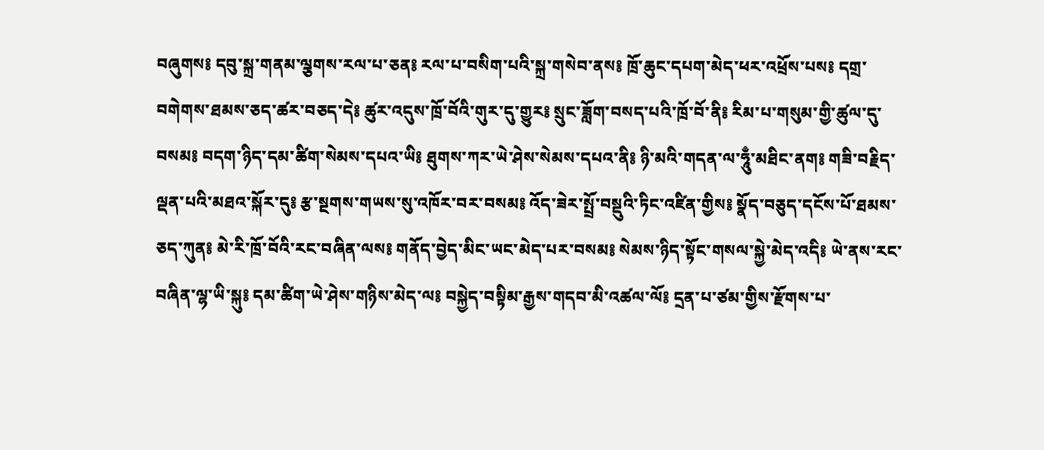བཞུགས༔ དབུ་སྐྲ་གནམ་ལྕགས་རལ་པ་ཅན༔ རལ་པ་བསིག་པའི་སྐྲ་གསེབ་ནས༔ ཁྲོ་ཆུང་དཔག་མེད་ཕར་འཕྲོས་པས༔ དགྲ་བགེགས་ཐམས་ཅད་ཚར་བཅད་དེ༔ ཚུར་འདུས་ཁྲོ་བོའི་གུར་དུ་གྱུར༔ སྲུང་ཟློག་བསད་པའི་ཁྲོ་བོ་ནི༔ རིམ་པ་གསུམ་གྱི་ཚུལ་དུ་བསམ༔ བདག་ཉིད་དམ་ཚིག་སེམས་དཔའ་ཡི༔ ཐུགས་ཀར་ཡེ་ཤེས་སེམས་དཔའ་ནི༔ ཉི་མའི་གདན་ལ་ཧཱུྃ་མཐིང་ནག༔ གཟི་བརྗིད་ལྡན་པའི་མཐའ་སྐོར་དུ༔ རྩ་སྔགས་གཡས་སུ་འཁོར་བར་བསམ༔ འོད་ཟེར་སྤྲོ་བསྡུའི་ཏིང་འཛིན་གྱིས༔ སྣོད་བཅུད་དངོས་པོ་ཐམས་ཅད་ཀུན༔ མེ་རི་ཁྲོ་བོའི་རང་བཞིན་ལས༔ གནོད་བྱེད་མིང་ཡང་མེད་པར་བསམ༔ སེམས་ཉིད་སྟོང་གསལ་སྐྱེ་མེད་འདི༔ ཡེ་ནས་རང་བཞིན་ལྷ་ཡི་སྐུ༔ དམ་ཚིག་ཡེ་ཤེས་གཉིས་མེད་ལ༔ བསྐྱེད་བསྟིམ་རྒྱས་གདབ་མི་འཚལ་ལོ༔ དྲན་པ་ཙམ་གྱིས་རྫོགས་པ་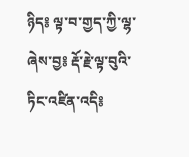ཉིད༔ ལྟ་བ་གྱད་ཀྱི་ལྷ་ཞེས་བྱ༔ རྡོ་རྗེ་ལྟ་བུའི་ཏིང་འཛིན་འདི༔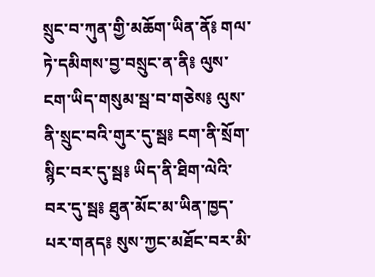སྲུང་བ་ཀུན་གྱི་མཆོག་ཡིན་ནོ༔ གལ་ཏེ་དམིགས་བྱ་བསྲུང་ན་ནི༔ ལུས་ངག་ཡིད་གསུམ་སྦ་བ་གཅེས༔ ལུས་ནི་སྲུང་བའི་གུར་དུ་སྦ༔ ངག་ནི་སྲོག་སྙིང་བར་དུ་སྦ༔ ཡིད་ནི་ཐིག་ལེའི་བར་དུ་སྦ༔ ཐུན་མོང་མ་ཡིན་ཁྱད་པར་གནད༔ སུས་ཀྱང་མཐོང་བར་མི་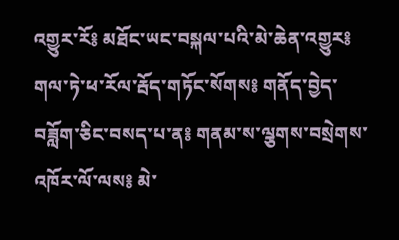འགྱུར་རོ༔ མཐོང་ཡང་བསྐལ་པའི་མེ་ཆེན་འགྱུར༔ གལ་ཏེ་ཕ་རོལ་རྦོད་གཏོང་སོགས༔ གནོད་བྱེད་བཟློག་ཅིང་བསད་པ་ན༔ གནམ་ས་ལྕགས་བསྲེགས་འཁོར་ལོ་ལས༔ མེ་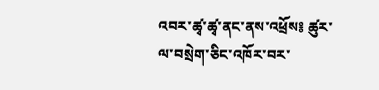འབར་ཚྭ་ཚྭ་ནང་ནས་འཕྲོས༔ ཚུར་ལ་བསྲེག་ཅིང་འཁོར་བར་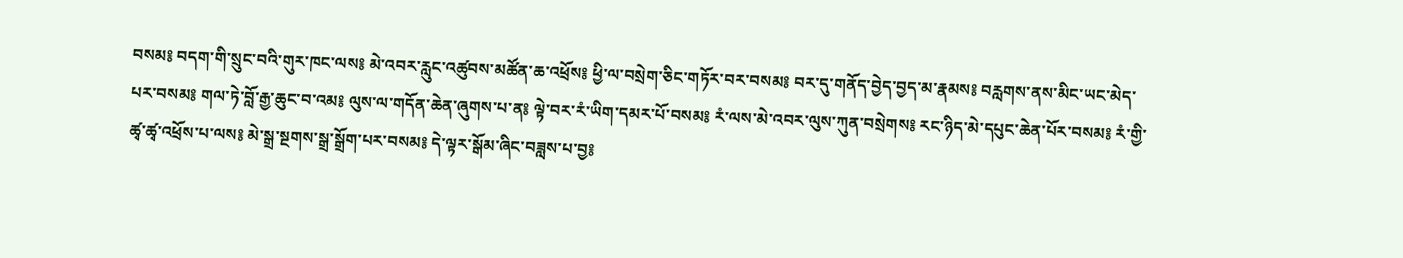བསམ༔ བདག་གི་སྲུང་བའི་གུར་ཁང་ལས༔ མེ་འབར་རླུང་འཚུབས་མཚོན་ཆ་འཕྲོས༔ ཕྱི་ལ་བསྲེག་ཅིང་གཏོར་བར་བསམ༔ བར་དུ་གནོད་བྱེད་བྱད་མ་རྣམས༔ བརླགས་ནས་མིང་ཡང་མེད་པར་བསམ༔ གལ་ཏེ་བློ་རྒྱ་ཆུང་བ་འམ༔ ལུས་ལ་གདོན་ཆེན་ཞུགས་པ་ན༔ ལྟེ་བར་རཾ་ཡིག་དམར་པོ་བསམ༔ རཾ་ལས་མེ་འབར་ལུས་ཀུན་བསྲེགས༔ རང་ཉིད་མེ་དཔུང་ཆེན་པོར་བསམ༔ རཾ་གྱི་ཚྭ་ཚྭ་འཕྲོས་པ་ལས༔ མེ་སྒྲ་སྔགས་སྒྲ་སྒྲོག་པར་བསམ༔ དེ་ལྟར་སྒོམ་ཞིང་བཟླས་པ་བྱ༔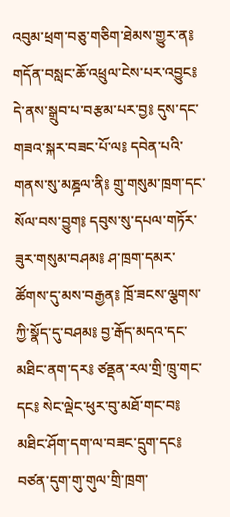འབུམ་ཕྲག་བཅུ་གཅིག་ཐེམས་གྱུར་ན༔ གདོན་བསླང་ཆོ་འཕྲུལ་ངེས་པར་འབྱུང༔ དེ་ནས་སྒྲུབ་པ་བརྩམ་པར་བྱ༔ དུས་དང་གཟའ་སྐར་བཟང་པོ་ལ༔ དབེན་པའི་གནས་སུ་མཎྜལ་ནི༔ གྲུ་གསུམ་ཁྲག་དང་སོལ་བས་བྱུག༔ དབུས་སུ་དཔལ་གཏོར་ཟུར་གསུམ་བཤམ༔ ཤ་ཁྲག་དམར་ཚོགས་དུ་མས་བརྒྱན༔ ཁྲོ་ཟངས་ལྕགས་ཀྱི་སྣོད་དུ་བཤམ༔ བྱ་རྒོད་མདའ་དང་མཐིང་ནག་དར༔ ཙནྡན་རལ་གྲི་ཁྲུ་གང་དང༔ སེང་ལྡེང་ཕུར་བུ་མཐོ་གང་བ༔ མཐིང་ཤོག་དག་ལ་བཟང་དྲུག་དང༔ བཙན་དུག་གུ་གུལ་གྲི་ཁྲག་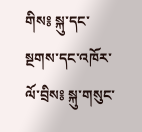གིས༔ སྐུ་དང་སྔགས་དང་འཁོར་ལོ་བྲིས༔ སྐུ་གསུང་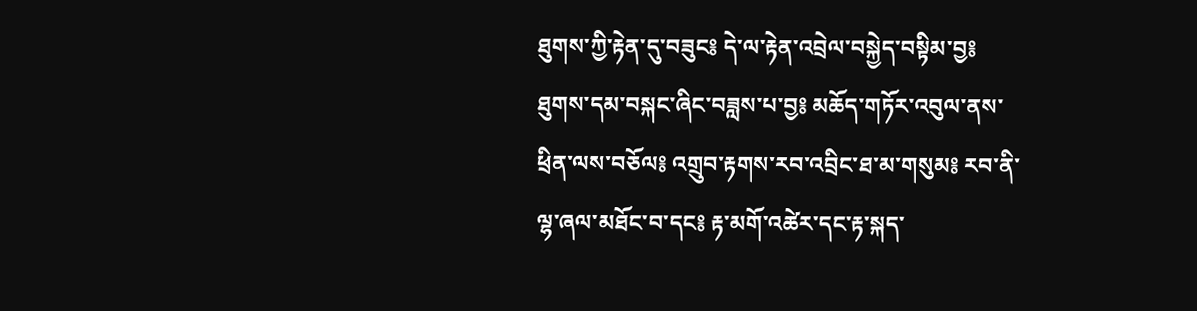ཐུགས་ཀྱི་རྟེན་དུ་བཟུང༔ དེ་ལ་རྟེན་འབྲེལ་བསྐྱེད་བསྟིམ་བྱ༔ ཐུགས་དམ་བསྐང་ཞིང་བཟླས་པ་བྱ༔ མཆོད་གཏོར་འབུལ་ནས་ཕྲིན་ལས་བཅོལ༔ འགྲུབ་རྟགས་རབ་འབྲིང་ཐ་མ་གསུམ༔ རབ་ནི་ལྷ་ཞལ་མཐོང་བ་དང༔ རྟ་མགོ་འཚེར་དང་རྟ་སྐད་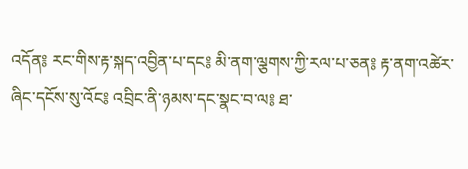འདོན༔ རང་གིས་རྟ་སྐད་འབྱིན་པ་དང༔ མི་ནག་ལྕགས་ཀྱི་རལ་པ་ཅན༔ རྟ་ནག་འཚེར་ཞིང་དངོས་སུ་འོང༔ འབྲིང་ནི་ཉམས་དང་སྣང་བ་ལ༔ ཐ་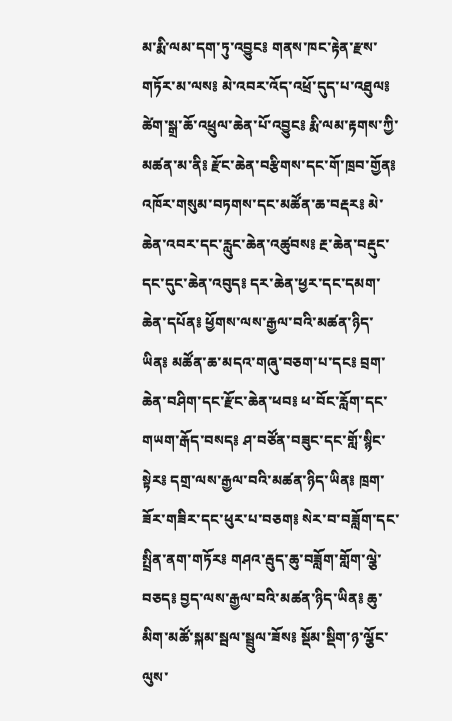མ་རྨི་ལམ་དག་ཏུ་འབྱུང༔ གནས་ཁང་རྟེན་རྫས་གཏོར་མ་ལས༔ མེ་འབར་འོད་འཕྲོ་དུད་པ་འཐུལ༔ ཚེག་སྒྲ་ཆོ་འཕྲུལ་ཆེན་པོ་འབྱུང༔ རྨི་ལམ་རྟགས་ཀྱི་མཚན་མ་ནི༔ རྫོང་ཆེན་བརྩིགས་དང་གོ་ཁྲབ་གྱོན༔ འཁོར་གསུམ་བཏགས་དང་མཚོན་ཆ་བརྡར༔ མེ་ཆེན་འབར་དང་རླུང་ཆེན་འཚུབས༔ རྔ་ཆེན་བརྡུང་དང་དུང་ཆེན་འབུད༔ དར་ཆེན་ཕྱར་དང་དམག་ཆེན་དཔོན༔ ཕྱོགས་ལས་རྒྱལ་བའི་མཚན་ཉིད་ཡིན༔ མཚོན་ཆ་མདའ་གཞུ་བཅག་པ་དང༔ བྲག་ཆེན་བཤིག་དང་རྫོང་ཆེན་ཕབ༔ ཕ་བོང་རློག་དང་གཡག་རྒོད་བསད༔ ཤ་བཙོན་བཟུང་དང་གློ་སྙིང་སྟེར༔ དགྲ་ལས་རྒྱལ་བའི་མཚན་ཉིད་ཡིན༔ ཁྲག་ཟོར་གཟིར་དང་ཕུར་པ་བཅག༔ སེར་བ་བཟློག་དང་སྤྲིན་ནག་གཏོར༔ གཤའ་རྦུད་ཆུ་བཟློག་གློག་ལྕེ་བཅད༔ བྱད་ལས་རྒྱལ་བའི་མཚན་ཉིད་ཡིན༔ ཆུ་མིག་མཚོ་སྐམ་སྦལ་སྦྲུལ་ཟོས༔ སྡོམ་སྡིག་ཉ་ལྕོང་ལུས་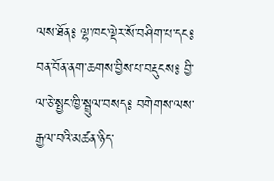ལས་ཐོན༔ ལྷ་ཁང་ལྡེར་སོ་བཤིག་པ་དང༔ བན་བོན་ནག་ཆགས་བྱིས་པ་བརྡུངས༔ བྱི་ལ་ཅེ་སྤྱང་ཁྱི་སྦྲུལ་བསད༔ བགེགས་ལས་རྒྱལ་བའི་མཚན་ཉིད་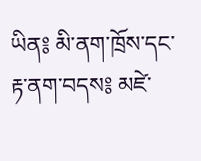ཡིན༔ མི་ནག་ཁྲོས་དང་རྟ་ནག་བདས༔ མཛེ་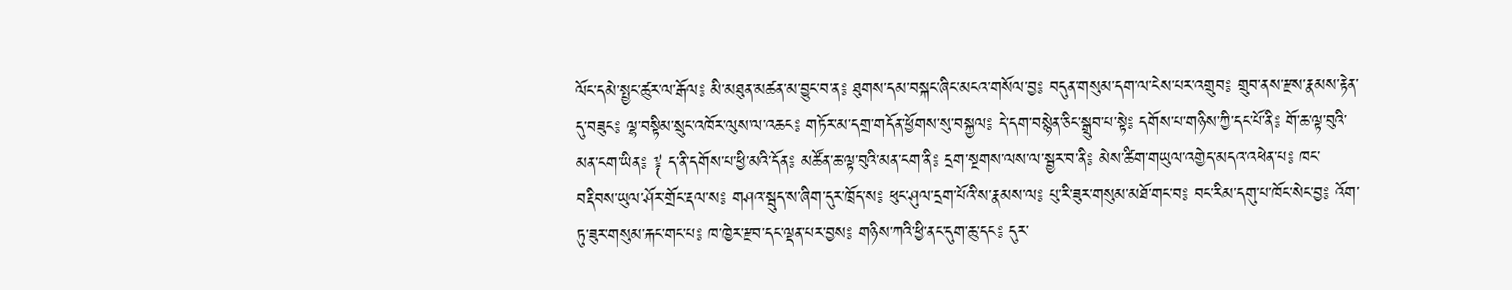ལོང་དམེ་སྤྱང་ཚུར་ལ་རྒོལ༔ མི་མཐུན་མཚན་མ་བྱུང་བ་ན༔ ཐུགས་དམ་བསྐང་ཞིང་མངའ་གསོལ་བྱ༔ བདུན་གསུམ་དག་ལ་ངེས་པར་འགྲུབ༔ གྲུབ་ནས་རྫས་རྣམས་རྟེན་དུ་བཟུང༔ ལྷ་བསྟིམ་སྲུང་འཁོར་ལུས་ལ་འཆང༔ གཏོར་མ་དགྲ་གདོན་ཕྱོགས་སུ་བསྐྱལ༔ དེ་དག་བསྙེན་ཅིང་སྒྲུབ་པ་སྟེ༔ དགོས་པ་གཉིས་ཀྱི་དང་པོ་ནི༔ གོ་ཆ་ལྟ་བུའི་མན་ངག་ཡིན༔ ༈ ད་ནི་དགོས་པ་ཕྱི་མའི་དོན༔ མཚོན་ཆ་ལྟ་བུའི་མན་ངག་ནི༔ དྲག་སྔགས་ལས་ལ་སྦྱར་བ་ནི༔ མེས་ཚིག་གཡུལ་འགྱེད་མདའ་འཕེན་པ༔ ཁང་བརྡིབས་ཡུལ་ཤོར་གྲོང་རྡལ་ས༔ གཤའ་སྦུད་ས་ཞིག་དུར་ཁྲོད་ས༔ ཕུང་ཤུལ་དྲག་པོའི་ས་རྣམས་ལ༔ པུ་རི་ཟུར་གསུམ་མཐོ་གང་བ༔ བང་རིམ་དགུ་པ་ཁོང་སེང་བྱ༔ འོག་ཏུ་ཟུར་གསུམ་རྐང་གང་པ༔ ཁ་ཁྱེར་རྫབ་དང་ལྡན་པར་བྱས༔ གཉིས་ཀའི་ཕྱི་ནང་དུག་ཆུ་དང༔ དུར་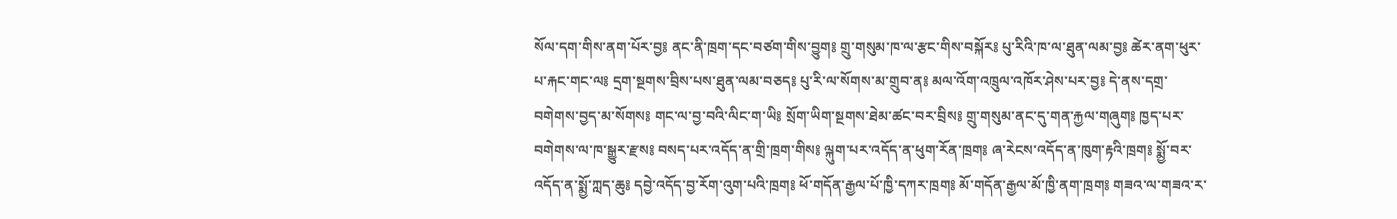སོལ་དག་གིས་ནག་པོར་བྱ༔ ནང་ནི་ཁྲག་དང་བཙག་གིས་བྱུག༔ གྲུ་གསུམ་ཁ་ལ་རྩང་གིས་བསྐོར༔ པུ་རིའི་ཁ་ལ་ཐུན་ལམ་བྱ༔ ཚེར་ནག་ཕུར་པ་རྐང་གང་ལ༔ དྲག་སྔགས་བྲིས་པས་ཐུན་ལམ་བཅད༔ པུ་རི་ལ་སོགས་མ་གྲུབ་ན༔ མལ་འོག་འཁྲུལ་འཁོར་ཤེས་པར་བྱ༔ དེ་ནས་དགྲ་བགེགས་བྱད་མ་སོགས༔ གང་ལ་བྱ་བའི་ལིང་ག་ཡི༔ སྲོག་ཡིག་སྔགས་ཐེམ་ཚང་བར་བྲིས༔ གྲུ་གསུམ་ནང་དུ་གན་རྐྱལ་གཞུག༔ ཁྱད་པར་བགེགས་ལ་ཁ་སྒྱུར་རྫས༔ བསད་པར་འདོད་ན་གྲི་ཁྲག་གིས༔ ལྐུག་པར་འདོད་ན་ཕུག་རོན་ཁྲག༔ ཞ་རེངས་འདོད་ན་ཁུག་རྟའི་ཁྲག༔ སྨྱོ་བར་འདོད་ན་སྨྱོ་ཀླད་ཆུ༔ དབྱེ་འདོད་བྱ་རོག་འུག་པའི་ཁྲག༔ ཕོ་གདོན་རྒྱལ་པོ་ཁྱི་དཀར་ཁྲག༔ མོ་གདོན་རྒྱལ་མོ་ཁྱི་ནག་ཁྲག༔ གཟའ་ལ་གཟའ་ར་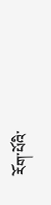རོག་པོའི་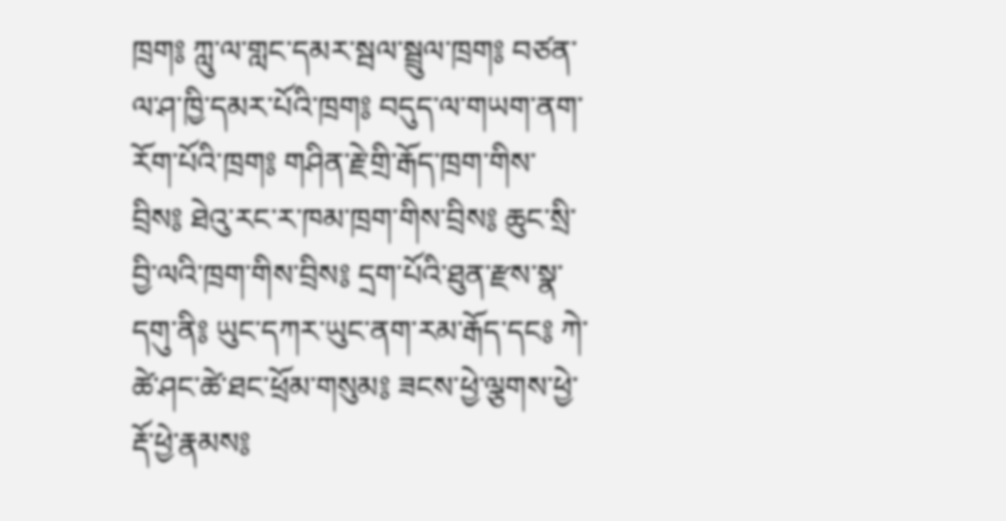ཁྲག༔ ཀླུ་ལ་གླང་དམར་སྦལ་སྦྲུལ་ཁྲག༔ བཙན་ལ་ཤ་ཁྱི་དམར་པོའི་ཁྲག༔ བདུད་ལ་གཡག་ནག་རོག་པོའི་ཁྲག༔ གཤིན་རྗེ་གྲི་རྒོད་ཁྲག་གིས་བྲིས༔ ཐེའུ་རང་ར་ཁམ་ཁྲག་གིས་བྲིས༔ ཆུང་སྲི་བྱི་ལའི་ཁྲག་གིས་བྲིས༔ དྲག་པོའི་ཐུན་རྫས་སྣ་དགུ་ནི༔ ཡུང་དཀར་ཡུང་ནག་རམ་རྒོད་དང༔ ཀེ་ཚེ་ཤང་ཚེ་ཐང་ཕྲོམ་གསུམ༔ ཟངས་ཕྱེ་ལྕགས་ཕྱེ་རྡོ་ཕྱེ་རྣམས༔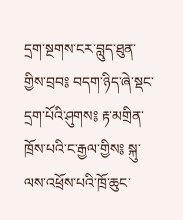དྲག་སྔགས་ངར་བླུད་ཐུན་གྱིས་བྲབ༔ བདག་ཉིད་ཞེ་སྡང་དྲག་པོའི་ཤུགས༔ རྟ་མགྲིན་ཁྲོས་པའི་ང་རྒྱལ་གྱིས༔ སྐུ་ལས་འཕྲོས་པའི་ཁྲོ་ཆུང་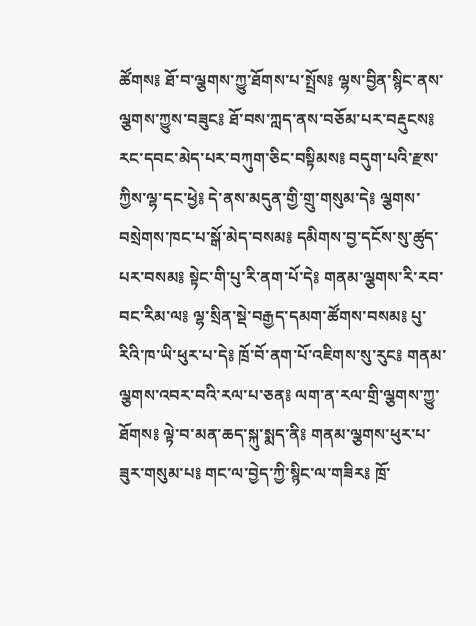ཚོགས༔ ཐོ་བ་ལྕགས་ཀྱུ་ཐོགས་པ་སྤྲོས༔ ལྷས་བྱིན་སྙིང་ནས་ལྕགས་ཀྱུས་བཟུང༔ ཐོ་བས་ཀླད་ནས་བཅོམ་པར་བརྡུངས༔ རང་དབང་མེད་པར་བཀུག་ཅིང་བསྟིམས༔ བདུག་པའི་རྫས་ཀྱིས་ལྷ་དང་ཕྱེ༔ དེ་ནས་མདུན་གྱི་གྲུ་གསུམ་དེ༔ ལྕགས་བསྲེགས་ཁང་པ་སྒོ་མེད་བསམ༔ དམིགས་བྱ་དངོས་སུ་ཚུད་པར་བསམ༔ སྟེང་གི་པུ་རི་ནག་པོ་དེ༔ གནམ་ལྕགས་རི་རབ་བང་རིམ་ལ༔ ལྷ་སྲིན་སྡེ་བརྒྱད་དམག་ཚོགས་བསམ༔ པུ་རིའི་ཁ་ཡི་ཕུར་པ་དེ༔ ཁྲོ་བོ་ནག་པོ་འཇིགས་སུ་རུང༔ གནམ་ལྕགས་འབར་བའི་རལ་པ་ཅན༔ ལག་ན་རལ་གྲི་ལྕགས་ཀྱུ་ཐོགས༔ ལྟེ་བ་མན་ཆད་སྐུ་སྨད་ནི༔ གནམ་ལྕགས་ཕུར་པ་ཟུར་གསུམ་པ༔ གང་ལ་བྱེད་ཀྱི་སྙིང་ལ་གཟིར༔ ཁྲོ་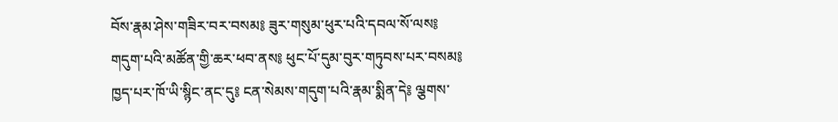བོས་རྣམ་ཤེས་གཟིར་བར་བསམ༔ ཟུར་གསུམ་ཕུར་པའི་དབལ་སོ་ལས༔ གདུག་པའི་མཚོན་གྱི་ཆར་ཕབ་ནས༔ ཕུང་པོ་དུམ་བུར་གཏུབས་པར་བསམ༔ ཁྱད་པར་ཁོ་ཡི་སྙིང་ནང་དུ༔ ངན་སེམས་གདུག་པའི་རྣམ་སྨིན་དེ༔ ལྕགས་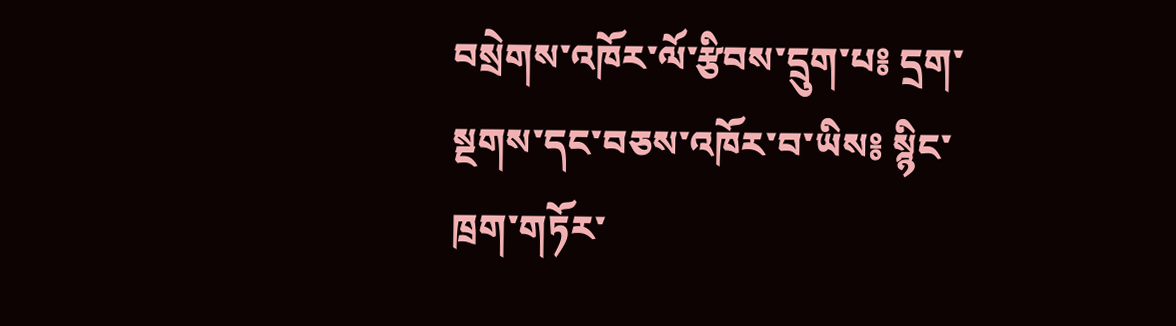བསྲེགས་འཁོར་ལོ་རྩིབས་དྲུག་པ༔ དྲག་སྔགས་དང་བཅས་འཁོར་བ་ཡིས༔ སྙིང་ཁྲག་གཏོར་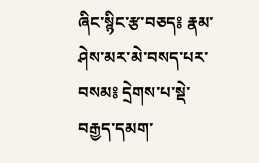ཞིང་སྙིང་རྩ་བཅད༔ རྣམ་ཤེས་མར་མེ་བསད་པར་བསམ༔ དྲེགས་པ་སྡེ་བརྒྱད་དམག་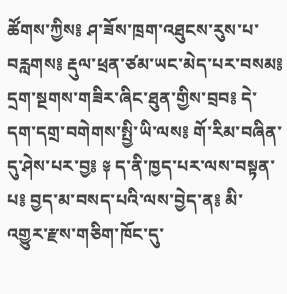ཚོགས་ཀྱིས༔ ཤ་ཟོས་ཁྲག་འཐུངས་རུས་པ་བརླགས༔ རྡུལ་ཕྲན་ཙམ་ཡང་མེད་པར་བསམ༔ དྲག་སྔགས་གཟིར་ཞིང་ཐུན་གྱིས་བྲབ༔ དེ་དག་དགྲ་བགེགས་སྤྱི་ཡི་ལས༔ གོ་རིམ་བཞིན་དུ་ཤེས་པར་བྱ༔ ༈ ད་ནི་ཁྱད་པར་ལས་བསྟན་པ༔ བྱད་མ་བསད་པའི་ལས་བྱེད་ན༔ མི་འགྱུར་རྫས་གཅིག་ཁོང་དུ་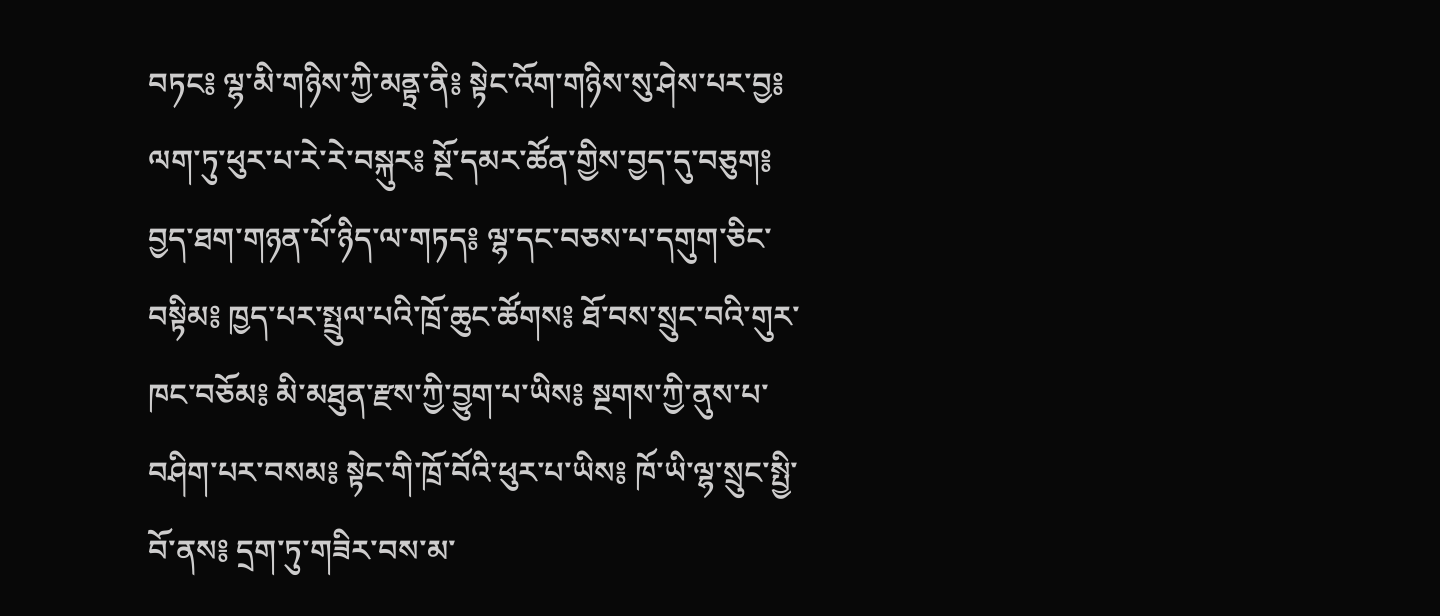བཏང༔ ལྷ་མི་གཉིས་ཀྱི་མནྟྲ་ནི༔ སྟེང་འོག་གཉིས་སུ་ཤེས་པར་བྱ༔ ལག་ཏུ་ཕུར་པ་རེ་རེ་བསྐུར༔ སྔོ་དམར་ཚོན་གྱིས་བྱད་དུ་བཅུག༔ བྱད་ཐག་གཉན་པོ་ཉིད་ལ་གཏད༔ ལྷ་དང་བཅས་པ་དགུག་ཅིང་བསྟིམ༔ ཁྱད་པར་སྤྲུལ་པའི་ཁྲོ་ཆུང་ཚོགས༔ ཐོ་བས་སྲུང་བའི་གུར་ཁང་བཅོམ༔ མི་མཐུན་རྫས་ཀྱི་བྱུག་པ་ཡིས༔ སྔགས་ཀྱི་ནུས་པ་བཤིག་པར་བསམ༔ སྟེང་གི་ཁྲོ་བོའི་ཕུར་པ་ཡིས༔ ཁོ་ཡི་ལྷ་སྲུང་སྤྱི་བོ་ནས༔ དྲག་ཏུ་གཟིར་བས་མ་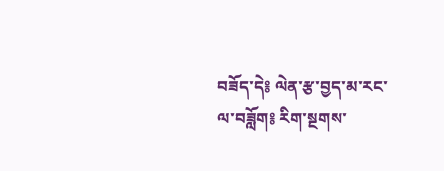བཟོད་དེ༔ ལེན་རྩ་བྱད་མ་རང་ལ་བཟློག༔ རིག་སྔགས་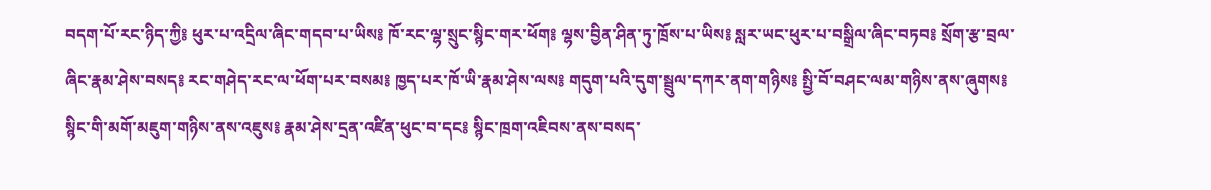བདག་པོ་རང་ཉིད་ཀྱི༔ ཕུར་པ་འདྲིལ་ཞིང་གདབ་པ་ཡིས༔ ཁོ་རང་ལྷ་སྲུང་སྙིང་གར་ཕོག༔ ལྷས་བྱིན་ཤིན་ཏུ་ཁྲོས་པ་ཡིས༔ སླར་ཡང་ཕུར་པ་བསྒྲིལ་ཞིང་བཏབ༔ སྲོག་རྩ་བྲལ་ཞིང་རྣམ་ཤེས་བསད༔ རང་གཤེད་རང་ལ་ཕོག་པར་བསམ༔ ཁྱད་པར་ཁོ་ཡི་རྣམ་ཤེས་ལས༔ གདུག་པའི་དུག་སྦྲུལ་དཀར་ནག་གཉིས༔ སྤྱི་བོ་བཤང་ལམ་གཉིས་ནས་ཞུགས༔ སྙིང་གི་མགོ་མཇུག་གཉིས་ནས་འཇུས༔ རྣམ་ཤེས་དྲན་འཛིན་ཕུང་བ་དང༔ སྙིང་ཁྲག་འཇིབས་ནས་བསད་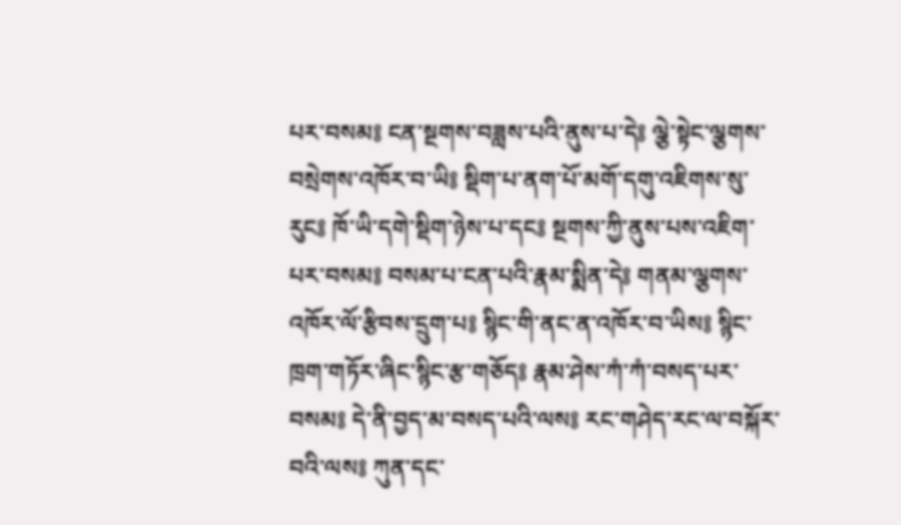པར་བསམ༔ ངན་སྔགས་བཟླས་པའི་ནུས་པ་དེ༔ ལྕེ་སྟེང་ལྕགས་བསྲེགས་འཁོར་བ་ཡི༔ སྡིག་པ་ནག་པོ་མགོ་དགུ་འཇིགས་སུ་རུང༔ ཁོ་ཡི་དགེ་སྡིག་ཉེས་པ་དང༔ སྔགས་ཀྱི་ནུས་པས་འཇིག་པར་བསམ༔ བསམ་པ་ངན་པའི་རྣམ་སྨིན་དེ༔ གནམ་ལྕགས་འཁོར་ལོ་རྩིབས་དྲུག་པ༔ སྙིང་གི་ནང་ན་འཁོར་བ་ཡིས༔ སྙིང་ཁྲག་གཏོར་ཞིང་སྙིང་རྩ་གཅོད༔ རྣམ་ཤེས་ཀཾ་ཀཾ་བསད་པར་བསམ༔ དེ་ནི་བྱད་མ་བསད་པའི་ལས༔ རང་གཤེད་རང་ལ་བསྐོར་བའི་ལས༔ ཀུན་དང་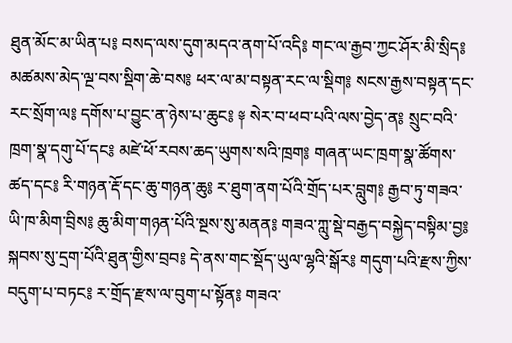ཐུན་མོང་མ་ཡིན་པ༔ བསད་ལས་དུག་མདའ་ནག་པོ་འདི༔ གང་ལ་རྒྱབ་ཀྱང་ཤོར་མི་སྲིད༔ མཚམས་མེད་ལྔ་བས་སྡིག་ཆེ་བས༔ ཕར་ལ་མ་བསྟན་རང་ལ་སྡིག༔ སངས་རྒྱས་བསྟན་དང་རང་སྲོག་ལ༔ དགོས་པ་བྱུང་ན་ཉེས་པ་ཆུང༔ ༈ སེར་བ་ཕབ་པའི་ལས་བྱེད་ན༔ སྲུང་བའི་ཁྲག་སྣ་དགུ་པོ་དང༔ མཛེ་ཕོ་རབས་ཆད་ཡུགས་སའི་ཁྲག༔ གཞན་ཡང་ཁྲག་སྣ་ཚོགས་ཚད་དང༔ རི་གཉན་རྡོ་དང་ཆུ་གཉན་ཆུ༔ ར་ཐུག་ནག་པོའི་གྲོད་པར་བླུག༔ རྒྱབ་ཏུ་གཟའ་ཡི་ཁ་མིག་བྲིས༔ ཆུ་མིག་གཉན་པོའི་སྔས་སུ་མནན༔ གཟའ་ཀླུ་སྡེ་བརྒྱད་བསྐྱེད་བསྟིམ་བྱ༔ སྐབས་སུ་དྲག་པོའི་ཐུན་གྱིས་བྲབ༔ དེ་ནས་གང་སྡོད་ཡུལ་ལྷའི་སྒོར༔ གདུག་པའི་རྫས་ཀྱིས་བདུག་པ་བཏང༔ ར་གྲོད་རྫས་ལ་བུག་པ་སྟོན༔ གཟའ་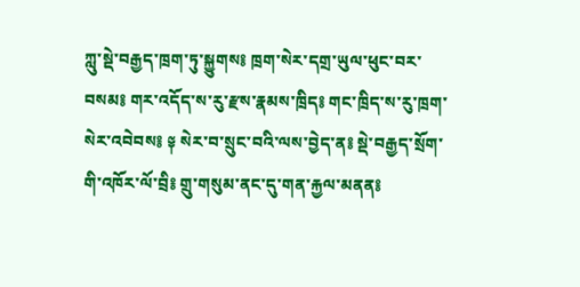ཀླུ་སྡེ་བརྒྱད་ཁྲག་ཏུ་སྐྱུགས༔ ཁྲག་སེར་དགྲ་ཡུལ་ཕུང་བར་བསམ༔ གར་འདོད་ས་རུ་རྫས་རྣམས་ཁྲིད༔ གང་ཁྲིད་ས་རུ་ཁྲག་སེར་འབེབས༔ ༈ སེར་བ་སྲུང་བའི་ལས་བྱེད་ན༔ སྡེ་བརྒྱད་སྲོག་གི་འཁོར་ལོ་བྲི༔ གྲུ་གསུམ་ནང་དུ་གན་རྐྱལ་མནན༔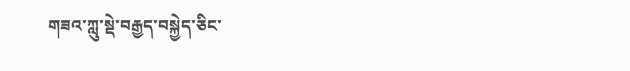གཟའ་ཀླུ་སྡེ་བརྒྱད་བསྐྱེད་ཅིང་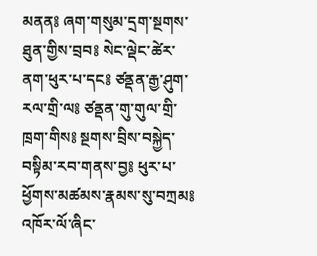མནན༔ ཞག་གསུམ་དྲག་སྔགས་ཐུན་གྱིས་བྲབ༔ སེང་ལྡེང་ཚེར་ནག་ཕུར་པ་དང༔ ཙནྡན་རྒྱ་ཤུག་རལ་གྲི་ལ༔ ཙནྡན་གུ་གུལ་གྲི་ཁྲག་གིས༔ སྔགས་བྲིས་བསྐྱེད་བསྟིམ་རབ་གནས་བྱ༔ ཕུར་པ་ཕྱོགས་མཚམས་རྣམས་སུ་བཀྲམ༔ འཁོར་ལོ་ཞིང་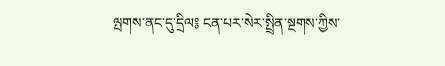ལྤགས་ནང་དུ་དྲིལ༔ ངན་པར་སེར་སྤྲིན་སྔགས་ཀྱིས་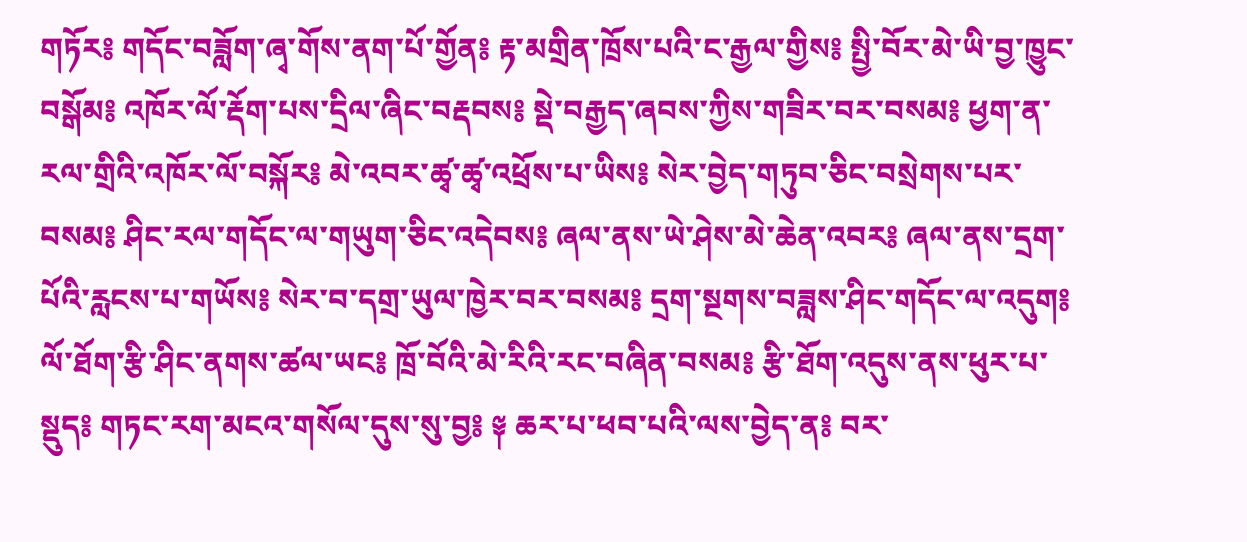གཏོར༔ གདོང་བཟློག་ཞྭ་གོས་ནག་པོ་གྱོན༔ རྟ་མགྲིན་ཁྲོས་པའི་ང་རྒྱལ་གྱིས༔ སྤྱི་བོར་མེ་ཡི་བྱ་ཁྱུང་བསྒོམ༔ འཁོར་ལོ་རྡོག་པས་དྲིལ་ཞིང་བརྡབས༔ སྡེ་བརྒྱད་ཞབས་ཀྱིས་གཟིར་བར་བསམ༔ ཕྱག་ན་རལ་གྲིའི་འཁོར་ལོ་བསྐོར༔ མེ་འབར་ཚྭ་ཚྭ་འཕྲོས་པ་ཡིས༔ སེར་བྱེད་གཏུབ་ཅིང་བསྲེགས་པར་བསམ༔ ཤིང་རལ་གདོང་ལ་གཡུག་ཅིང་འདེབས༔ ཞལ་ནས་ཡེ་ཤེས་མེ་ཆེན་འབར༔ ཞལ་ནས་དྲག་པོའི་རླངས་པ་གཡོས༔ སེར་བ་དགྲ་ཡུལ་ཁྱེར་བར་བསམ༔ དྲག་སྔགས་བཟླས་ཤིང་གདོང་ལ་འདུག༔ ལོ་ཐོག་རྩི་ཤིང་ནགས་ཚལ་ཡང༔ ཁྲོ་བོའི་མེ་རིའི་རང་བཞིན་བསམ༔ རྩི་ཐོག་འདུས་ནས་ཕུར་པ་སྡུད༔ གཏང་རག་མངའ་གསོལ་དུས་སུ་བྱ༔ ༈ ཆར་པ་ཕབ་པའི་ལས་བྱེད་ན༔ བར་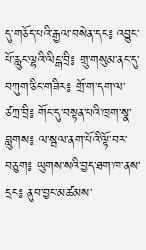དུ་གཅོད་པའི་རྒྱལ་བསེན་དང༔ འབྱུང་པོ་རླུང་ལྷའི་ལིངྒ་བྲི༔ གྲུ་གསུམ་ནང་དུ་བཀུག་ཅིང་གཟིར༔ གྲོ་ག་དག་ལ་ཙཀྲ་བྲི༔ གོང་དུ་བསྟན་པའི་ཁྲག་སྣ་བླུགས༔ ལ་སྦལ་ནག་པོའི་ལྟོ་བར་བཅུག༔ ཡུགས་སའི་བྱད་ཐག་ཁ་ནས་དྲང༔ ནུབ་བྱང་མཚམས་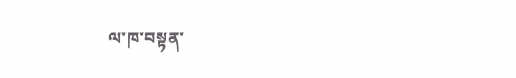ལ་ཁ་བསྟན་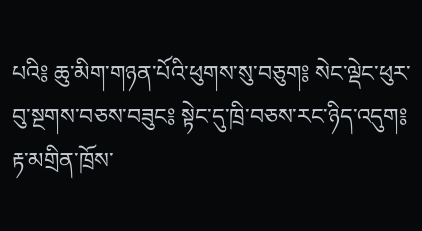པའི༔ ཆུ་མིག་གཉན་པོའི་ཕུགས་སུ་བཅུག༔ སེང་ལྡེང་ཕུར་བུ་སྔགས་བཅས་བཟུང༔ སྟེང་དུ་ཁྲི་བཅས་རང་ཉིད་འདུག༔ རྟ་མགྲིན་ཁྲོས་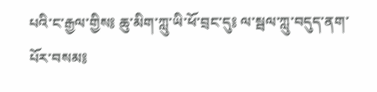པའི་ང་རྒྱལ་གྱིས༔ ཆུ་མིག་ཀླུ་ཡི་ཕོ་བྲང་དུ༔ ལ་སྦལ་ཀླུ་བདུད་ནག་པོར་བསམ༔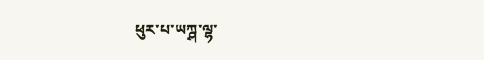ཕུར་པ་ཡཀྴ་ལྷ་